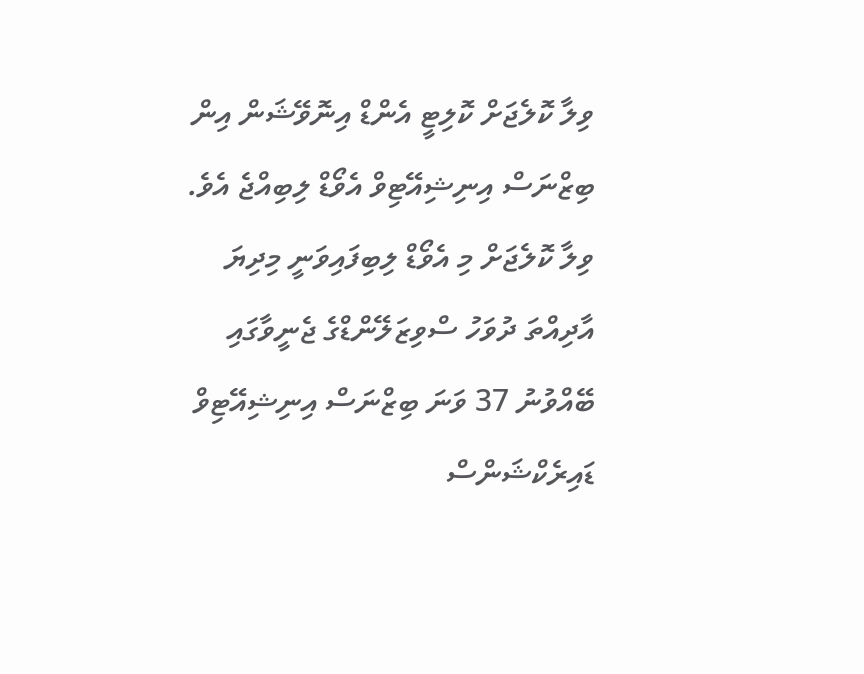ވިލާ ކޮލެޖަށް ކޮލިޓީ އެންޑް އިނޮވޭޝަން އިން ބިޒްނަސް އިނިޝިއޭޓިވް އެވޯޑް ލިބިއްޖެ އެވެ.
ވިލާ ކޮލެޖަށް މި އެވޯޑް ލިބިފައިވަނީ މިދިޔަ އާދިއްތަ ދުވަހު ސްވިޒަލޭންޑްގެ ޖެނީވާގައި ބޭއްވުނު 37 ވަނަ ބިޒްނަސް އިނިޝިއޭޓިވް ޑައިރެކްޝަންސް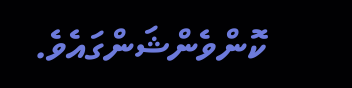ކޮންވެންޝަންގައެވެ.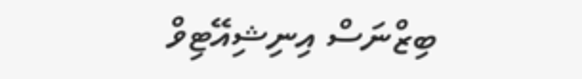ބިޒްނަސް އިނިޝިއޭޓިވް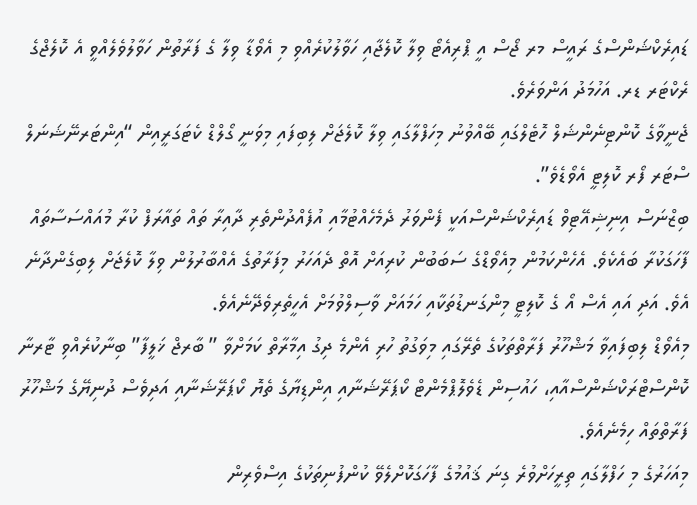ޑައިރެކްޝަންސްގެ ރައީސް މރ ޖޯސް އީ ޕްރިއެޓޯ ވިލާ ކޮލެޖާއި ހަވާލުކުރެއްވި މި އެވޯޑާ ވިލާ ގެ ފަރާތުން ހަވާލުވެލެއްވީ އެ ކޮލެޖްގެ ރެކްޓަރ ޑރ. އަހުމަދު އަންވަރެވެ.
ޖެނީވާގެ ކޮންޓިނެންޝަލް ހޮޓެލްގައި ބޭއްވުނު މިހަފްލާގައި ވިލާ ކޮލެޖަށް ލިބިފައި މިވަނީ ގޯލްޑް ކެޓަގަރީއިން “އިންޓަރނޭޝަނަލް ސްޓަރ ފޯރ ކޮލިޓީ އެވޯޑެވެ”.
ބިޒްނަސް އިނިޝިއޭޓިވް ޑައިރެކްޝަންސްއަކީ ފެންވަރު ދެމެހެއްޓުމާއި އުފެއްދުންތެރި ދާއިރާ ތައް ތައާރަފް ކުރާ މުއައްސަސާތައް ފާހަގަކުރާ ބައެކެވެ. އެހެންކަމުން މިއެވޯޑްގެ ސަބަބުން ކުރިއަށް އޮތް ދެއަހަރު މިފަރާތުގެ އެއްބާރުލުން ވިލާ ކޮލެޖަށް ލިބިގެންދާނެ އެވެ. އަދި އައި އެސް އޯ ގެ ކޮލިޓީ މިންގަނޑުތަކާއި ހަމައަށް ވާސިލްވުމަށް އެހީތެރިވެދޭނެއެވެ.
މިއެވޯޑް ލިބިފައިވާ މަޝްހޫރު ފަރާތްތަކުގެ ތެރޭގައި މިވަގުތު ހުރި އެންމެ ދިގު އިމާރާތް ކަމަށްވާ ” ބާރޖް ޚަލީފާ” ބިނާކުރެއްވި ޓާރނާ ކޮންސްޓްރަކްޝަންސްއާއި، ހައުސިން ޑެވެލޮޕްމެންޓް ކޯޕަރޭޝަނާއި އިންޑިޔާގެ ތެޔޮ ކޯޕަރޭޝަނާއި އަދިވެސް ދުނިޔޭގެ މަޝްހޫރު ފަރާތްތައް ހިމެނެއެވެ.
މިއަހަރުގެ މި ހަފްލާގައި ތިރީހަށްވުރެ ގިނަ ޤައުމުގެ ފާހަގަކޮށްލެވޭ ކުންފުނިތަކުގެ އިސްވެރިން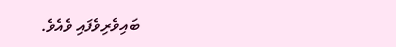ބައިވެރިވެފައި ވެއެވެ.